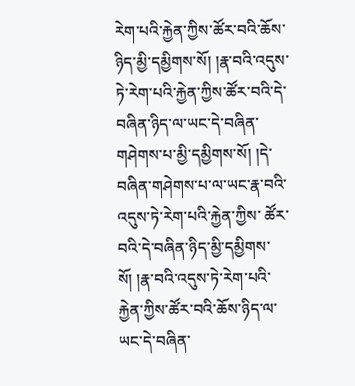རེག་པའི་རྐྱེན་ཀྱིས་ཚོར་བའི་ཆོས་ཉིད་མྱི་དམྱིགས་སོ། །རྣ་བའི་འདུས་ཏེ་རེག་པའི་རྐྱེན་ཀྱིས་ཚོར་བའི་དེ་བཞིན་ཉིད་ལ་ཡང་དེ་བཞིན་གཤེགས་པ་མྱི་དམྱིགས་སོ། །དེ་བཞིན་གཤེགས་པ་ལ་ཡང་རྣ་བའི་འདུས་ཏེ་རེག་པའི་རྐྱེན་ཀྱིས་ ཚོར་བའི་དེ་བཞིན་ཉིད་མྱི་དམྱིགས་སོ། །རྣ་བའི་འདུས་ཏེ་རེག་པའི་རྐྱེན་ཀྱིས་ཚོར་བའི་ཆོས་ཉིད་ལ་ཡང་དེ་བཞིན་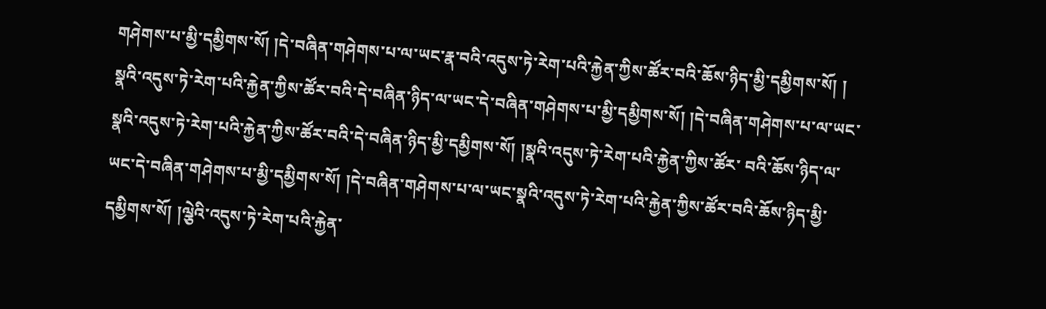གཤེགས་པ་མྱི་དམྱིགས་སོ། །དེ་བཞིན་གཤེགས་པ་ལ་ཡང་རྣ་བའི་འདུས་ཏེ་རེག་པའི་རྐྱེན་ཀྱིས་ཚོར་བའི་ཆོས་ཉིད་མྱི་དམྱིགས་སོ། ། སྣའི་འདུས་ཏེ་རེག་པའི་རྐྱེན་ཀྱིས་ཚོར་བའི་དེ་བཞིན་ཉིད་ལ་ཡང་དེ་བཞིན་གཤེགས་པ་མྱི་དམྱིགས་སོ། །དེ་བཞིན་གཤེགས་པ་ལ་ཡང་སྣའི་འདུས་ཏེ་རེག་པའི་རྐྱེན་ཀྱིས་ཚོར་བའི་དེ་བཞིན་ཉིད་མྱི་དམྱིགས་སོ། །སྣའི་འདུས་ཏེ་རེག་པའི་རྐྱེན་ཀྱིས་ཚོར་ བའི་ཆོས་ཉིད་ལ་ཡང་དེ་བཞིན་གཤེགས་པ་མྱི་དམྱིགས་སོ། །དེ་བཞིན་གཤེགས་པ་ལ་ཡང་སྣའི་འདུས་ཏེ་རེག་པའི་རྐྱེན་ཀྱིས་ཚོར་བའི་ཆོས་ཉིད་མྱི་དམྱིགས་སོ། །ལྕེའི་འདུས་ཏེ་རེག་པའི་རྐྱེན་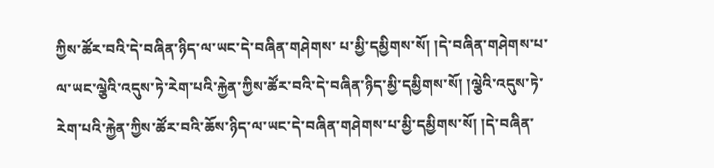ཀྱིས་ཚོར་བའི་དེ་བཞིན་ཉིད་ལ་ཡང་དེ་བཞིན་གཤེགས་ པ་མྱི་དམྱིགས་སོ། །དེ་བཞིན་གཤེགས་པ་ལ་ཡང་ལྕེའི་འདུས་ཏེ་རེག་པའི་རྐྱེན་ཀྱིས་ཚོར་བའི་དེ་བཞིན་ཉིད་མྱི་དམྱིགས་སོ། །ལྕེའི་འདུས་ཏེ་རེག་པའི་རྐྱེན་ཀྱིས་ཚོར་བའི་ཆོས་ཉིད་ལ་ཡང་དེ་བཞིན་གཤེགས་པ་མྱི་དམྱིགས་སོ། །དེ་བཞིན་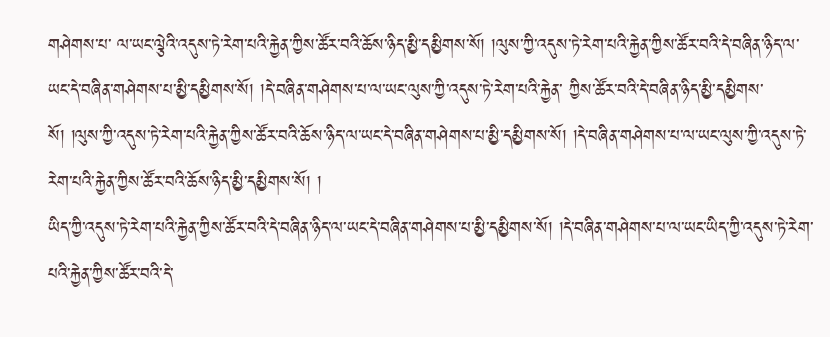གཤེགས་པ་ ལ་ཡང་ལྕེའི་འདུས་ཏེ་རེག་པའི་རྐྱེན་ཀྱིས་ཚོར་བའི་ཆོས་ཉིད་མྱི་དམྱིགས་སོ། །ལུས་ཀྱི་འདུས་ཏེ་རེག་པའི་རྐྱེན་ཀྱིས་ཚོར་བའི་དེ་བཞིན་ཉིད་ལ་ཡང་དེ་བཞིན་གཤེགས་པ་མྱི་དམྱིགས་སོ། །དེ་བཞིན་གཤེགས་པ་ལ་ཡང་ལུས་ཀྱི་འདུས་ཏེ་རེག་པའི་རྐྱེན་ ཀྱིས་ཚོར་བའི་དེ་བཞིན་ཉིད་མྱི་དམྱིགས་སོ། །ལུས་ཀྱི་འདུས་ཏེ་རེག་པའི་རྐྱེན་ཀྱིས་ཚོར་བའི་ཆོས་ཉིད་ལ་ཡང་དེ་བཞིན་གཤེགས་པ་མྱི་དམྱིགས་སོ། །དེ་བཞིན་གཤེགས་པ་ལ་ཡང་ལུས་ཀྱི་འདུས་ཏེ་རེག་པའི་རྐྱེན་ཀྱིས་ཚོར་བའི་ཆོས་ཉིད་མྱི་དམྱིགས་སོ། །
ཡིད་ཀྱི་འདུས་ཏེ་རེག་པའི་རྐྱེན་ཀྱིས་ཚོར་བའི་དེ་བཞིན་ཉིད་ལ་ཡང་དེ་བཞིན་གཤེགས་པ་མྱི་དམྱིགས་སོ། །དེ་བཞིན་གཤེགས་པ་ལ་ཡང་ཡིད་ཀྱི་འདུས་ཏེ་རེག་པའི་རྐྱེན་ཀྱིས་ཚོར་བའི་དེ་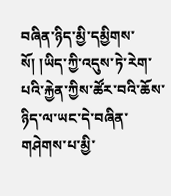བཞིན་ཉིད་མྱི་དམྱིགས་སོ། །ཡིད་ཀྱི་འདུས་ཏེ་རེག་པའི་རྐྱེན་ཀྱིས་ཚོར་བའི་ཆོས་ ཉིད་ལ་ཡང་དེ་བཞིན་གཤེགས་པ་མྱི་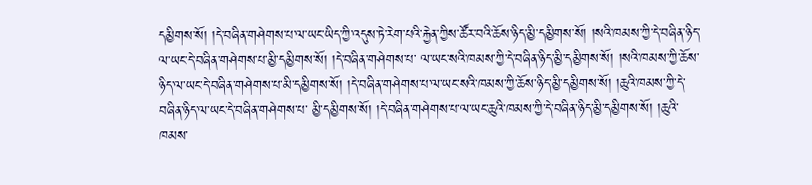དམྱིགས་སོ། །དེ་བཞིན་གཤེགས་པ་ལ་ཡང་ཡིད་ཀྱི་འདུས་ཏེ་རེག་པའི་རྐྱེན་ཀྱིས་ཚོར་བའི་ཆོས་ཉིད་མྱི་དམྱིགས་སོ། །སའི་ཁམས་ཀྱི་དེ་བཞིན་ཉིད་ལ་ཡང་དེ་བཞིན་གཤེགས་པ་མྱི་དམྱིགས་སོ། །དེ་བཞིན་གཤེགས་པ་ ལ་ཡང་སའི་ཁམས་ཀྱི་དེ་བཞིན་ཉིད་མྱི་དམྱིགས་སོ། །སའི་ཁམས་ཀྱི་ཆོས་ཉིད་ལ་ཡང་དེ་བཞིན་གཤེགས་པ་མི་དམྱིགས་སོ། །དེ་བཞིན་གཤེགས་པ་ལ་ཡང་སའི་ཁམས་ཀྱི་ཆོས་ཉིད་མྱི་དམྱིགས་སོ། །ཆུའི་ཁམས་ཀྱི་དེ་བཞིན་ཉིད་ལ་ཡང་དེ་བཞིན་གཤེགས་པ་ མྱི་དམྱིགས་སོ། །དེ་བཞིན་གཤེགས་པ་ལ་ཡང་ཆུའི་ཁམས་ཀྱི་དེ་བཞིན་ཉིད་མྱི་དམྱིགས་སོ། །ཆུའི་ཁམས་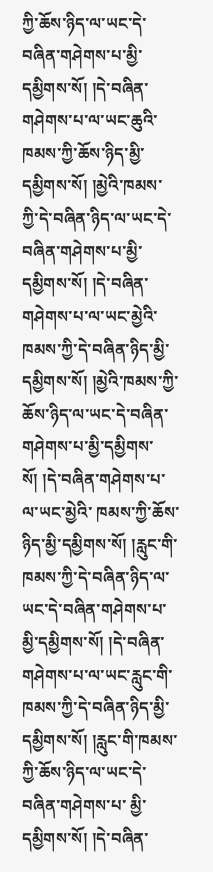ཀྱི་ཆོས་ཉིད་ལ་ཡང་དེ་བཞིན་གཤེགས་པ་མྱི་དམྱིགས་སོ། །དེ་བཞིན་གཤེགས་པ་ལ་ཡང་ཆུའི་ཁམས་ཀྱི་ཆོས་ཉིད་མྱི་དམྱིགས་སོ། །མྱེའི་ཁམས་ ཀྱི་དེ་བཞིན་ཉིད་ལ་ཡང་དེ་བཞིན་གཤེགས་པ་མྱི་དམྱིགས་སོ། །དེ་བཞིན་གཤེགས་པ་ལ་ཡང་མྱེའི་ཁམས་ཀྱི་དེ་བཞིན་ཉིད་མྱི་དམྱིགས་སོ། །མྱེའི་ཁམས་ཀྱི་ཆོས་ཉིད་ལ་ཡང་དེ་བཞིན་གཤེགས་པ་མྱི་དམྱིགས་སོ། །དེ་བཞིན་གཤེགས་པ་ལ་ཡང་མྱེའི་ ཁམས་ཀྱི་ཆོས་ཉིད་མྱི་དམྱིགས་སོ། །རླུང་གི་ཁམས་ཀྱི་དེ་བཞིན་ཉིད་ལ་ཡང་དེ་བཞིན་གཤེགས་པ་མྱི་དམྱིགས་སོ། །དེ་བཞིན་གཤེགས་པ་ལ་ཡང་རླུང་གི་ཁམས་ཀྱི་དེ་བཞིན་ཉིད་མྱི་དམྱིགས་སོ། །རླུང་གི་ཁམས་ཀྱི་ཆོས་ཉིད་ལ་ཡང་དེ་བཞིན་གཤེགས་པ་ མྱི་དམྱིགས་སོ། །དེ་བཞིན་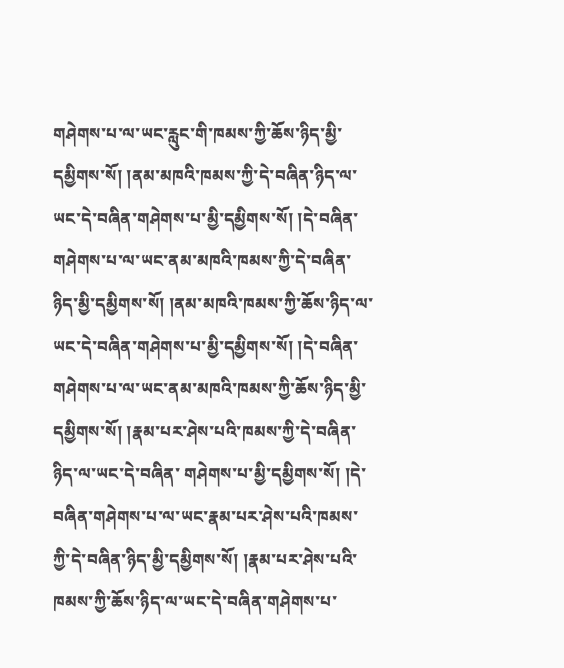གཤེགས་པ་ལ་ཡང་རླུང་གི་ཁམས་ཀྱི་ཆོས་ཉིད་མྱི་དམྱིགས་སོ། །ནམ་མཁའི་ཁམས་ཀྱི་དེ་བཞིན་ཉིད་ལ་ཡང་དེ་བཞིན་གཤེགས་པ་མྱི་དམྱིགས་སོ། །དེ་བཞིན་གཤེགས་པ་ལ་ཡང་ནམ་མཁའི་ཁམས་ཀྱི་དེ་བཞིན་
ཉིད་མྱི་དམྱིགས་སོ། །ནམ་མཁའི་ཁམས་ཀྱི་ཆོས་ཉིད་ལ་ཡང་དེ་བཞིན་གཤེགས་པ་མྱི་དམྱིགས་སོ། །དེ་བཞིན་གཤེགས་པ་ལ་ཡང་ནམ་མཁའི་ཁམས་ཀྱི་ཆོས་ཉིད་མྱི་དམྱིགས་སོ། །རྣམ་པར་ཤེས་པའི་ཁམས་ཀྱི་དེ་བཞིན་ཉིད་ལ་ཡང་དེ་བཞིན་ གཤེགས་པ་མྱི་དམྱིགས་སོ། །དེ་བཞིན་གཤེགས་པ་ལ་ཡང་རྣམ་པར་ཤེས་པའི་ཁམས་ཀྱི་དེ་བཞིན་ཉིད་མྱི་དམྱིགས་སོ། །རྣམ་པར་ཤེས་པའི་ཁམས་ཀྱི་ཆོས་ཉིད་ལ་ཡང་དེ་བཞིན་གཤེགས་པ་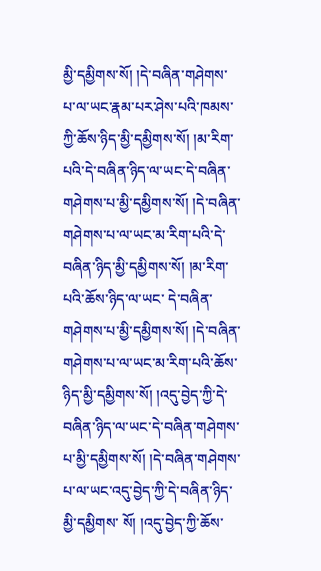མྱི་དམྱིགས་སོ། །དེ་བཞིན་གཤེགས་ པ་ལ་ཡང་རྣམ་པར་ཤེས་པའི་ཁམས་ཀྱི་ཆོས་ཉིད་མྱི་དམྱིགས་སོ། །མ་རིག་པའི་དེ་བཞིན་ཉིད་ལ་ཡང་དེ་བཞིན་གཤེགས་པ་མྱི་དམྱིགས་སོ། །དེ་བཞིན་གཤེགས་པ་ལ་ཡང་མ་རིག་པའི་དེ་བཞིན་ཉིད་མྱི་དམྱིགས་སོ། །མ་རིག་པའི་ཆོས་ཉིད་ལ་ཡང་ དེ་བཞིན་གཤེགས་པ་མྱི་དམྱིགས་སོ། །དེ་བཞིན་གཤེགས་པ་ལ་ཡང་མ་རིག་པའི་ཆོས་ཉིད་མྱི་དམྱིགས་སོ། །འདུ་བྱེད་ཀྱི་དེ་བཞིན་ཉིད་ལ་ཡང་དེ་བཞིན་གཤེགས་པ་མྱི་དམྱིགས་སོ། །དེ་བཞིན་གཤེགས་པ་ལ་ཡང་འདུ་བྱེད་ཀྱི་དེ་བཞིན་ཉིད་མྱི་དམྱིགས་ སོ། །འདུ་བྱེད་ཀྱི་ཆོས་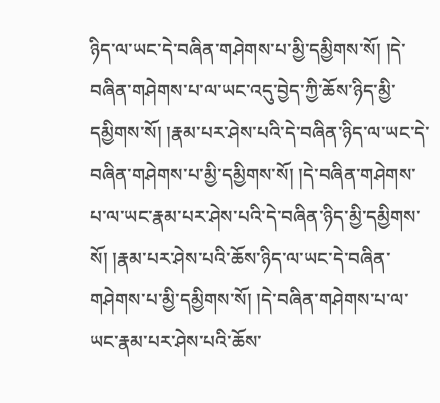ཉིད་ལ་ཡང་དེ་བཞིན་གཤེགས་པ་མྱི་དམྱིགས་སོ། །དེ་བཞིན་གཤེགས་པ་ལ་ཡང་འདུ་བྱེད་ཀྱི་ཆོས་ཉིད་མྱི་དམྱིགས་སོ། །རྣམ་པར་ཤེས་པའི་དེ་བཞིན་ཉིད་ལ་ཡང་དེ་བཞིན་གཤེགས་པ་མྱི་དམྱིགས་སོ། །དེ་བཞིན་གཤེགས་ པ་ལ་ཡང་རྣམ་པར་ཤེས་པའི་དེ་བཞིན་ཉིད་མྱི་དམྱིགས་སོ། །རྣམ་པར་ཤེས་པའི་ཆོས་ཉིད་ལ་ཡང་དེ་བཞིན་གཤེགས་པ་མྱི་དམྱིགས་སོ། །དེ་བཞིན་གཤེགས་པ་ལ་ཡང་རྣམ་པར་ཤེས་པའི་ཆོས་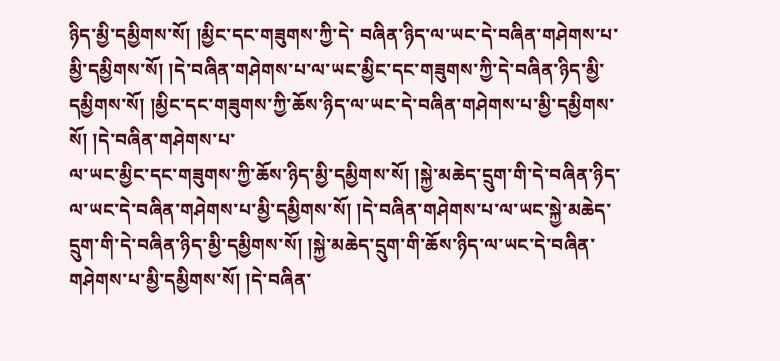ཉིད་མྱི་དམྱིགས་སོ། །མྱིང་དང་གཟུགས་ཀྱི་དེ་ བཞིན་ཉིད་ལ་ཡང་དེ་བཞིན་གཤེགས་པ་མྱི་དམྱིགས་སོ། །དེ་བཞིན་གཤེགས་པ་ལ་ཡང་མྱིང་དང་གཟུགས་ཀྱི་དེ་བཞིན་ཉིད་མྱི་དམྱིགས་སོ། །མྱིང་དང་གཟུགས་ཀྱི་ཆོས་ཉིད་ལ་ཡང་དེ་བཞིན་གཤེགས་པ་མྱི་དམྱིགས་སོ། །དེ་བཞིན་གཤེགས་པ་
ལ་ཡང་མྱིང་དང་གཟུགས་ཀྱི་ཆོས་ཉིད་མྱི་དམྱིགས་སོ། །སྐྱེ་མཆེད་དྲུག་གི་དེ་བཞིན་ཉིད་ལ་ཡང་དེ་བཞིན་གཤེགས་པ་མྱི་དམྱིགས་སོ། །དེ་བཞིན་གཤེགས་པ་ལ་ཡང་སྐྱེ་མཆེད་དྲུག་གི་དེ་བཞིན་ཉིད་མྱི་དམྱིགས་སོ། །སྐྱེ་མཆེད་དྲུག་གི་ཆོས་ཉིད་ལ་ཡང་དེ་བཞིན་ གཤེགས་པ་མྱི་དམྱིགས་སོ། །དེ་བཞིན་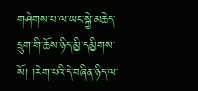གཤེགས་པ་ལ་ཡང་སྐྱེ་མཆེད་དྲུག་གི་ཆོས་ཉིད་མྱི་དམྱིགས་སོ། །རེག་པའི་དེ་བཞིན་ཉིད་ལ་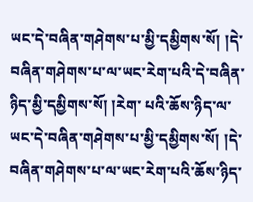ཡང་དེ་བཞིན་གཤེགས་པ་མྱི་དམྱིགས་སོ། །དེ་བཞིན་གཤེགས་པ་ལ་ཡང་རེག་པའི་དེ་བཞིན་ཉིད་མྱི་དམྱིགས་སོ། །རེག་ པའི་ཆོས་ཉིད་ལ་ཡང་དེ་བཞིན་གཤེགས་པ་མྱི་དམྱིགས་སོ། །དེ་བཞིན་གཤེགས་པ་ལ་ཡང་རེག་པའི་ཆོས་ཉིད་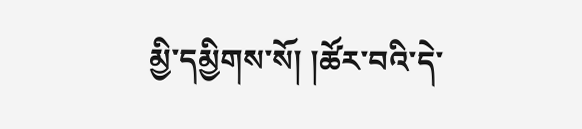མྱི་དམྱིགས་སོ། །ཚོར་བའི་དེ་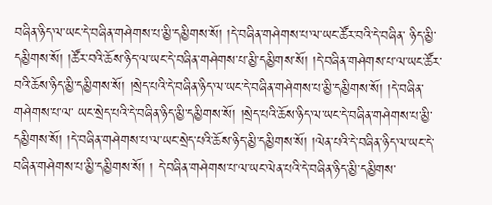བཞིན་ཉིད་ལ་ཡང་དེ་བཞིན་གཤེགས་པ་མྱི་དམྱིགས་སོ། །དེ་བཞིན་གཤེགས་པ་ལ་ཡང་ཚོར་བའི་དེ་བཞིན་ ཉིད་མྱི་དམྱིགས་སོ། །ཚོར་བའི་ཆོས་ཉིད་ལ་ཡང་དེ་བཞིན་གཤེགས་པ་མྱི་དམྱིགས་སོ། །དེ་བཞིན་གཤེགས་པ་ལ་ཡང་ཚོར་བའི་ཆོས་ཉིད་མྱི་དམྱིགས་སོ། །སྲེད་པའི་དེ་བཞིན་ཉིད་ལ་ཡང་དེ་བཞིན་གཤེགས་པ་མྱི་དམྱིགས་སོ། །དེ་བཞིན་གཤེགས་པ་ལ་ ཡང་སྲེད་པའི་དེ་བཞིན་ཉིད་མྱི་དམྱིགས་སོ། །སྲེད་པའི་ཆོས་ཉིད་ལ་ཡང་དེ་བཞིན་གཤེགས་པ་མྱི་དམྱིགས་སོ། །དེ་བཞིན་གཤེགས་པ་ལ་ཡང་སྲེད་པའི་ཆོས་ཉིད་མྱི་དམྱིགས་སོ། །ལེན་པའི་དེ་བཞིན་ཉིད་ལ་ཡང་དེ་བཞིན་གཤེགས་པ་མྱི་དམྱིགས་སོ། ། དེ་བཞིན་གཤེགས་པ་ལ་ཡང་ལེན་པའི་དེ་བཞིན་ཉིད་མྱི་དམྱིགས་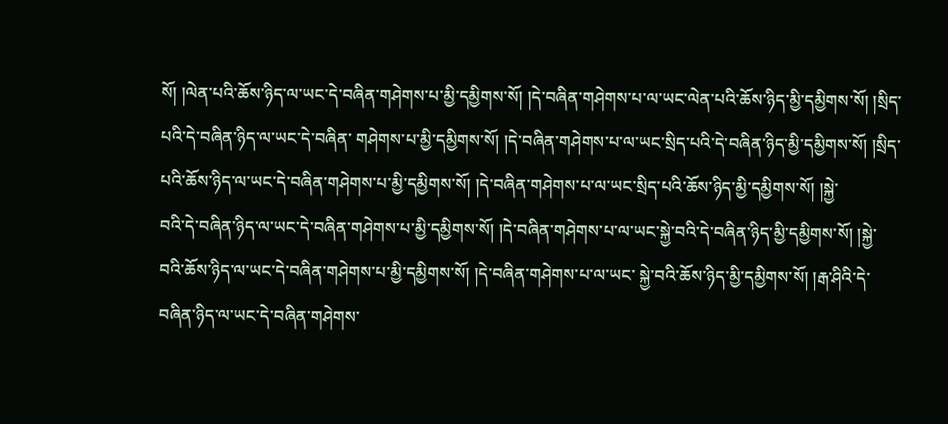སོ། །ལེན་པའི་ཆོས་ཉིད་ལ་ཡང་དེ་བཞིན་གཤེགས་པ་མྱི་དམྱིགས་སོ། །དེ་བཞིན་གཤེགས་པ་ལ་ཡང་ལེན་པའི་ཆོས་ཉིད་མྱི་དམྱིགས་སོ། །སྲིད་པའི་དེ་བཞིན་ཉིད་ལ་ཡང་དེ་བཞིན་ གཤེགས་པ་མྱི་དམྱིགས་སོ། །དེ་བཞིན་གཤེགས་པ་ལ་ཡང་སྲིད་པའི་དེ་བཞིན་ཉིད་མྱི་དམྱིགས་སོ། །སྲིད་པའི་ཆོས་ཉིད་ལ་ཡང་དེ་བཞིན་གཤེགས་པ་མྱི་དམྱིགས་སོ། །དེ་བཞིན་གཤེགས་པ་ལ་ཡང་སྲིད་པའི་ཆོས་ཉིད་མྱི་དམྱིགས་སོ། །སྐྱེ་
བའི་དེ་བཞིན་ཉིད་ལ་ཡང་དེ་བཞིན་གཤེགས་པ་མྱི་དམྱིགས་སོ། །དེ་བཞིན་གཤེགས་པ་ལ་ཡང་སྐྱེ་བའི་དེ་བཞིན་ཉིད་མྱི་དམྱིགས་སོ། །སྐྱེ་བའི་ཆོས་ཉིད་ལ་ཡང་དེ་བཞིན་གཤེགས་པ་མྱི་དམྱིགས་སོ། །དེ་བཞིན་གཤེགས་པ་ལ་ཡང་ སྐྱེ་བའི་ཆོས་ཉིད་མྱི་དམྱིགས་སོ། །རྒ་ཤིའི་དེ་བཞིན་ཉིད་ལ་ཡང་དེ་བཞིན་གཤེགས་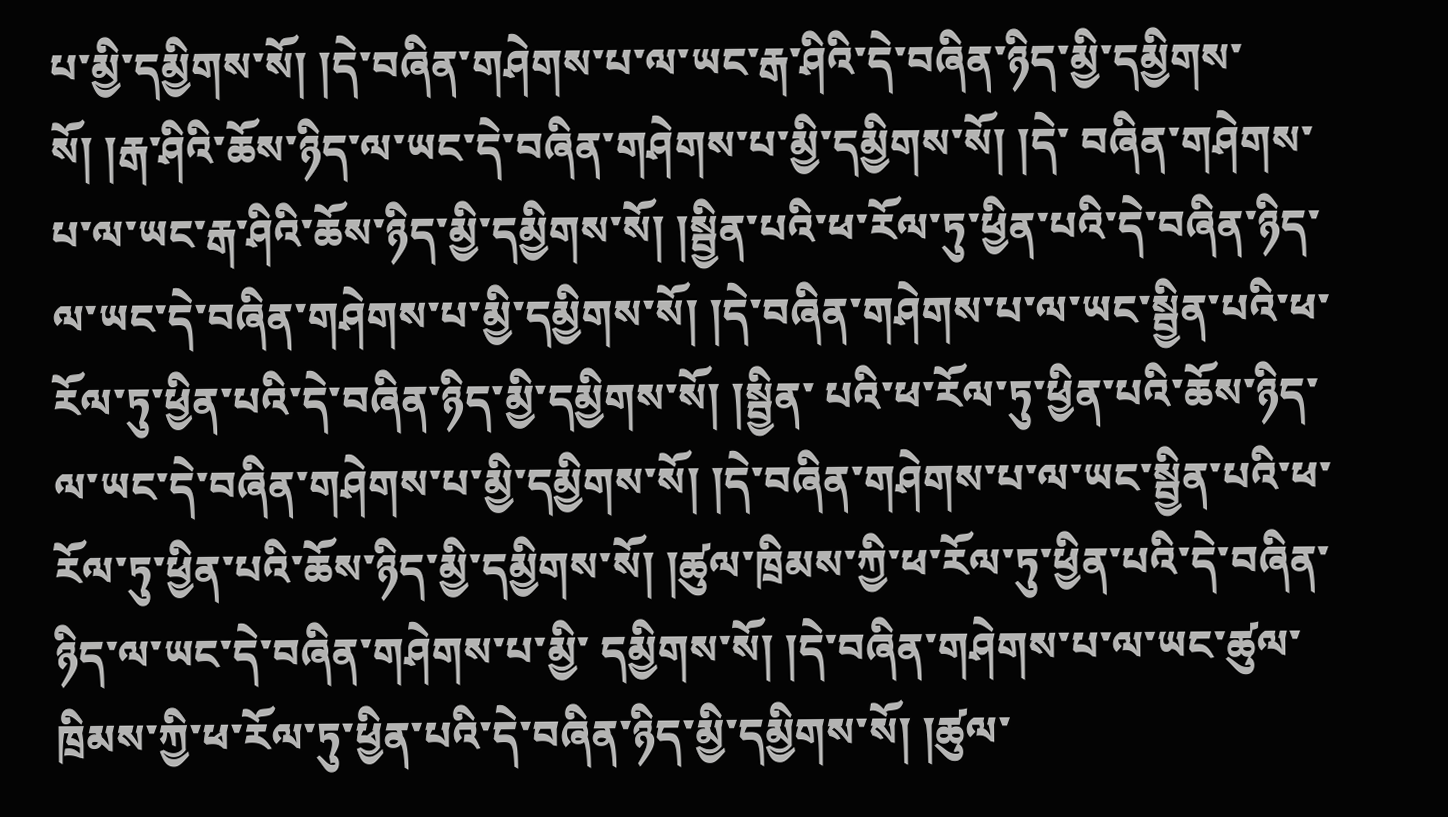པ་མྱི་དམྱིགས་སོ། །དེ་བཞིན་གཤེགས་པ་ལ་ཡང་རྒ་ཤིའི་དེ་བཞིན་ཉིད་མྱི་དམྱིགས་སོ། །རྒ་ཤིའི་ཆོས་ཉིད་ལ་ཡང་དེ་བཞིན་གཤེགས་པ་མྱི་དམྱིགས་སོ། །དེ་ བཞིན་གཤེགས་པ་ལ་ཡང་རྒ་ཤིའི་ཆོས་ཉིད་མྱི་དམྱིགས་སོ། །སྦྱིན་པའི་ཕ་རོལ་ཏུ་ཕྱིན་པའི་དེ་བཞིན་ཉིད་ལ་ཡང་དེ་བཞིན་གཤེགས་པ་མྱི་དམྱིགས་སོ། །དེ་བཞིན་གཤེགས་པ་ལ་ཡང་སྦྱིན་པའི་ཕ་རོལ་ཏུ་ཕྱིན་པའི་དེ་བཞིན་ཉིད་མྱི་དམྱིགས་སོ། །སྦྱིན་ པའི་ཕ་རོལ་ཏུ་ཕྱིན་པའི་ཆོས་ཉིད་ལ་ཡང་དེ་བཞིན་གཤེགས་པ་མྱི་དམྱིགས་སོ། །དེ་བཞིན་གཤེགས་པ་ལ་ཡང་སྦྱིན་པའི་ཕ་རོལ་ཏུ་ཕྱིན་པའི་ཆོས་ཉིད་མྱི་དམྱིགས་སོ། །ཚུལ་ཁྲིམས་ཀྱི་ཕ་རོལ་ཏུ་ཕྱིན་པའི་དེ་བཞིན་ཉིད་ལ་ཡང་དེ་བཞིན་གཤེགས་པ་མྱི་ དམྱིགས་སོ། །དེ་བཞིན་གཤེགས་པ་ལ་ཡང་ཚུལ་ཁྲིམས་ཀྱི་ཕ་རོལ་ཏུ་ཕྱིན་པའི་དེ་བཞིན་ཉིད་མྱི་དམྱིགས་སོ། །ཚུལ་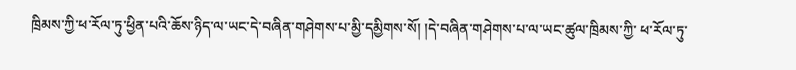ཁྲིམས་ཀྱི་ཕ་རོལ་ཏུ་ཕྱིན་པའི་ཆོས་ཉིད་ལ་ཡང་དེ་བཞིན་གཤེགས་པ་མྱི་དམྱིགས་སོ། །དེ་བཞིན་གཤེགས་པ་ལ་ཡང་ཚུལ་ཁྲིམས་ཀྱི་ ཕ་རོལ་ཏུ་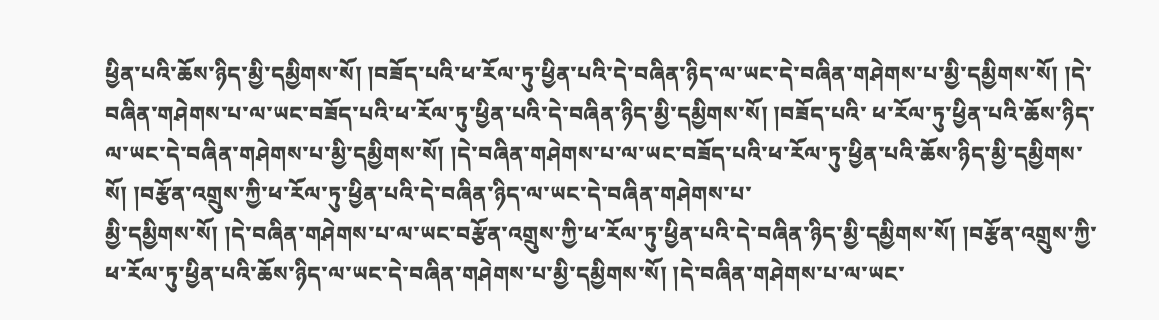ཕྱིན་པའི་ཆོས་ཉིད་མྱི་དམྱིགས་སོ། །བཟོད་པའི་ཕ་རོལ་ཏུ་ཕྱིན་པའི་དེ་བཞིན་ཉིད་ལ་ཡང་དེ་བཞིན་གཤེགས་པ་མྱི་དམྱིགས་སོ། །དེ་བཞིན་གཤེགས་པ་ལ་ཡང་བཟོད་པའི་ཕ་རོལ་ཏུ་ཕྱིན་པའི་དེ་བཞིན་ཉིད་མྱི་དམྱིགས་སོ། །བཟོད་པའི་ ཕ་རོལ་ཏུ་ཕྱིན་པའི་ཆོས་ཉིད་ལ་ཡང་དེ་བཞིན་གཤེགས་པ་མྱི་དམྱིགས་སོ། །དེ་བཞིན་གཤེགས་པ་ལ་ཡང་བཟོད་པའི་ཕ་རོལ་ཏུ་ཕྱིན་པའི་ཆོས་ཉིད་མྱི་དམྱིགས་སོ། །བརྩོན་འགྲུས་ཀྱི་ཕ་རོལ་ཏུ་ཕྱིན་པའི་དེ་བཞིན་ཉིད་ལ་ཡང་དེ་བཞིན་གཤེགས་པ་
མྱི་དམྱིགས་སོ། །དེ་བཞིན་གཤེགས་པ་ལ་ཡང་བརྩོན་འགྲུས་ཀྱི་ཕ་རོལ་ཏུ་ཕྱིན་པའི་དེ་བཞིན་ཉིད་མྱི་དམྱིགས་སོ། །བརྩོན་འགྲུས་ཀྱི་ཕ་རོལ་ཏུ་ཕྱིན་པའི་ཆོས་ཉིད་ལ་ཡང་དེ་བཞིན་གཤེགས་པ་མྱི་དམྱིགས་སོ། །དེ་བཞིན་གཤེགས་པ་ལ་ཡང་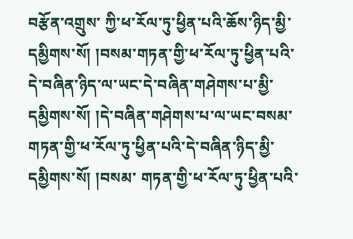བརྩོན་འགྲུས་ ཀྱི་ཕ་རོལ་ཏུ་ཕྱིན་པའི་ཆོས་ཉིད་མྱི་དམྱིགས་སོ། །བསམ་གཏན་གྱི་ཕ་རོལ་ཏུ་ཕྱིན་པའི་དེ་བཞིན་ཉིད་ལ་ཡང་དེ་བཞིན་གཤེགས་པ་མྱི་དམྱིགས་སོ། །དེ་བཞིན་གཤེགས་པ་ལ་ཡང་བསམ་གཏན་གྱི་ཕ་རོལ་ཏུ་ཕྱིན་པའི་དེ་བཞིན་ཉིད་མྱི་དམྱིགས་སོ། །བསམ་ གཏན་གྱི་ཕ་རོལ་ཏུ་ཕྱིན་པའི་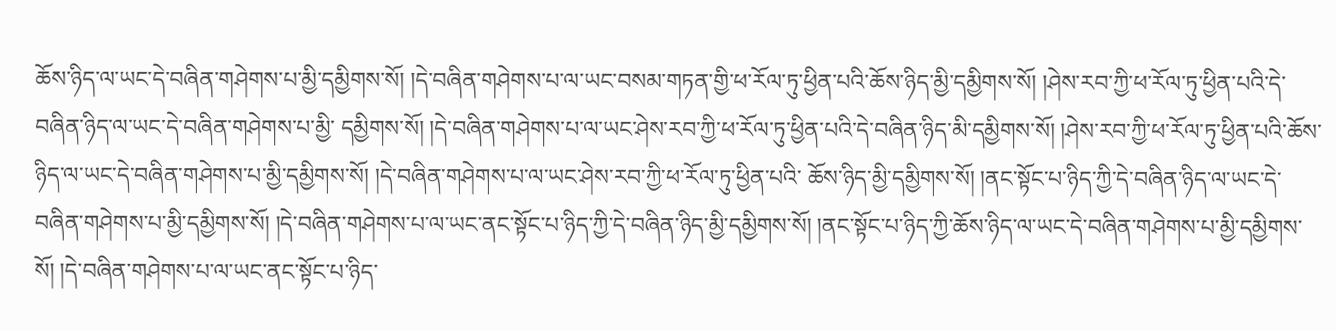ཆོས་ཉིད་ལ་ཡང་དེ་བཞིན་གཤེགས་པ་མྱི་དམྱིགས་སོ། །དེ་བཞིན་གཤེགས་པ་ལ་ཡང་བསམ་གཏན་གྱི་ཕ་རོལ་ཏུ་ཕྱིན་པའི་ཆོས་ཉིད་མྱི་དམྱིགས་སོ། །ཤེས་རབ་ཀྱི་ཕ་རོལ་ཏུ་ཕྱིན་པའི་དེ་བཞིན་ཉིད་ལ་ཡང་དེ་བཞིན་གཤེགས་པ་མྱི་ དམྱིགས་སོ། །དེ་བཞིན་གཤེགས་པ་ལ་ཡང་ཤེས་རབ་ཀྱི་ཕ་རོལ་ཏུ་ཕྱིན་པའི་དེ་བཞིན་ཉིད་མི་དམྱིགས་སོ། །ཤེས་རབ་ཀྱི་ཕ་རོལ་ཏུ་ཕྱིན་པའི་ཆོས་ཉིད་ལ་ཡང་དེ་བཞིན་གཤེགས་པ་མྱི་དམྱིགས་སོ། །དེ་བཞིན་གཤེགས་པ་ལ་ཡང་ཤེས་རབ་ཀྱི་ཕ་རོལ་ཏུ་ཕྱིན་པའི་ ཆོས་ཉིད་མྱི་དམྱིགས་སོ། །ནང་སྟོང་པ་ཉིད་ཀྱི་དེ་བཞིན་ཉིད་ལ་ཡང་དེ་བཞིན་གཤེགས་པ་མྱི་དམྱིགས་སོ། །དེ་བཞིན་གཤེགས་པ་ལ་ཡང་ནང་སྟོང་པ་ཉིད་ཀྱི་དེ་བཞིན་ཉིད་མྱི་དམྱིགས་སོ། །ནང་སྟོང་པ་ཉིད་ཀྱི་ཆོས་ཉིད་ལ་ཡང་དེ་བཞིན་གཤེགས་པ་མྱི་དམྱིགས་ སོ། །དེ་བཞིན་གཤེགས་པ་ལ་ཡང་ནང་སྟོང་པ་ཉིད་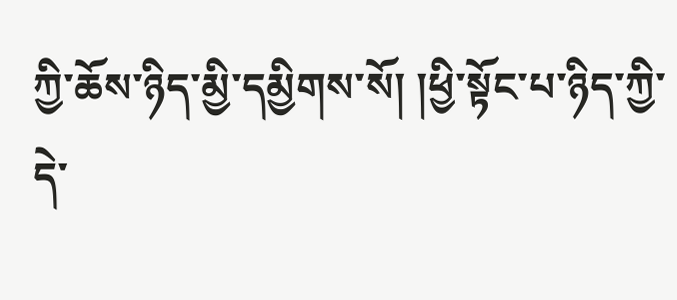ཀྱི་ཆོས་ཉིད་མྱི་དམྱིགས་སོ། །ཕྱི་སྟོང་པ་ཉིད་ཀྱི་དེ་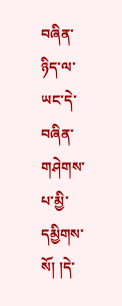བཞིན་ཉིད་ལ་ཡང་དེ་བཞིན་གཤེགས་པ་མྱི་དམྱིགས་སོ། །དེ་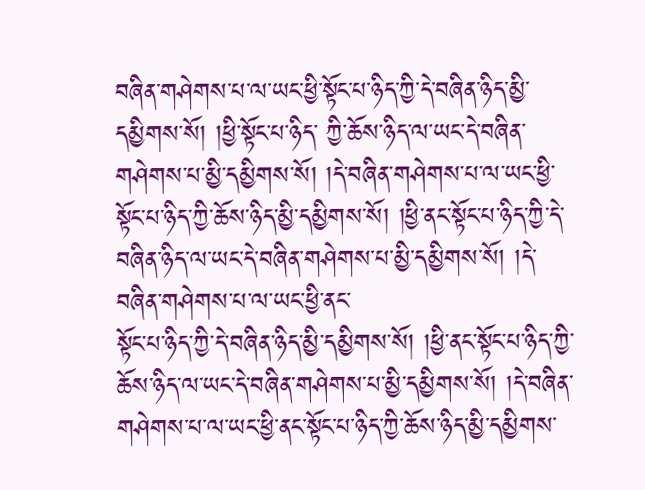བཞིན་གཤེགས་པ་ལ་ཡང་ཕྱི་སྟོང་པ་ཉིད་ཀྱི་དེ་བཞིན་ཉིད་མྱི་དམྱིགས་སོ། །ཕྱི་སྟོང་པ་ཉིད་ ཀྱི་ཆོས་ཉིད་ལ་ཡང་དེ་བཞིན་གཤེགས་པ་མྱི་དམྱིགས་སོ། །དེ་བཞིན་གཤེགས་པ་ལ་ཡང་ཕྱི་སྟོང་པ་ཉིད་ཀྱི་ཆོས་ཉིད་མྱི་དམྱིགས་སོ། །ཕྱི་ནང་སྟོང་པ་ཉིད་ཀྱི་དེ་བཞིན་ཉིད་ལ་ཡང་དེ་བཞིན་གཤེགས་པ་མྱི་དམྱིགས་སོ། །དེ་བཞིན་གཤེགས་པ་ལ་ཡང་ཕྱི་ནང་
སྟོང་པ་ཉིད་ཀྱི་དེ་བཞིན་ཉིད་མྱི་དམྱིགས་སོ། །ཕྱི་ནང་སྟོང་པ་ཉིད་ཀྱི་ཆོས་ཉིད་ལ་ཡང་དེ་བཞིན་གཤེགས་པ་མྱི་དམྱིགས་སོ། །དེ་བཞིན་གཤེགས་པ་ལ་ཡང་ཕྱི་ནང་སྟོང་པ་ཉིད་ཀྱི་ཆོས་ཉིད་མྱི་དམྱིགས་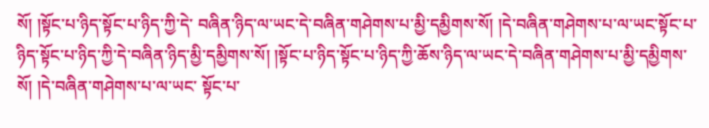སོ། །སྟོང་པ་ཉིད་སྟོང་པ་ཉིད་ཀྱི་དེ་ བཞིན་ཉིད་ལ་ཡང་དེ་བཞིན་གཤེགས་པ་མྱི་དམྱིགས་སོ། །དེ་བཞིན་གཤེགས་པ་ལ་ཡང་སྟོང་པ་ཉིད་སྟོང་པ་ཉིད་ཀྱི་དེ་བཞིན་ཉིད་མྱི་དམྱིགས་སོ། །སྟོང་པ་ཉིད་སྟོང་པ་ཉིད་ཀྱི་ཆོས་ཉིད་ལ་ཡང་དེ་བཞིན་གཤེགས་པ་མྱི་དམྱིགས་སོ། །དེ་བཞིན་གཤེགས་པ་ལ་ཡང་ སྟོང་པ་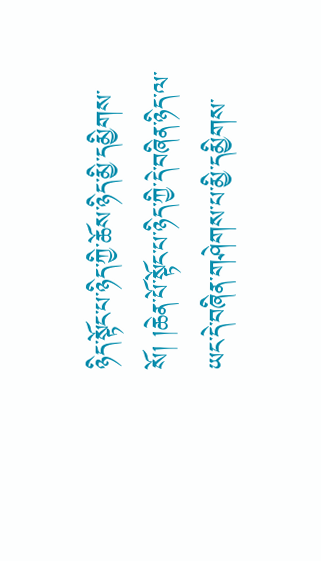ཉིད་སྟོང་པ་ཉིད་ཀྱི་ཆོས་ཉིད་མྱི་དམྱིགས་སོ། །ཆེན་པོ་སྟོང་པ་ཉིད་ཀྱི་དེ་བཞིན་ཉིད་ལ་ཡང་དེ་བཞིན་གཤེགས་པ་མྱི་དམྱིགས་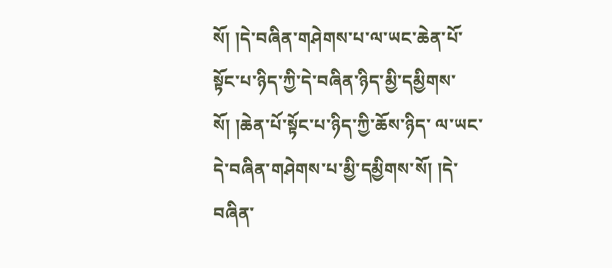སོ། །དེ་བཞིན་གཤེགས་པ་ལ་ཡང་ཆེན་པོ་སྟོང་པ་ཉིད་ཀྱི་དེ་བཞིན་ཉིད་མྱི་དམྱིགས་སོ། །ཆེན་པོ་སྟོང་པ་ཉིད་ཀྱི་ཆོས་ཉིད་ ལ་ཡང་དེ་བཞིན་གཤེགས་པ་མྱི་དམྱིགས་སོ། །དེ་བཞིན་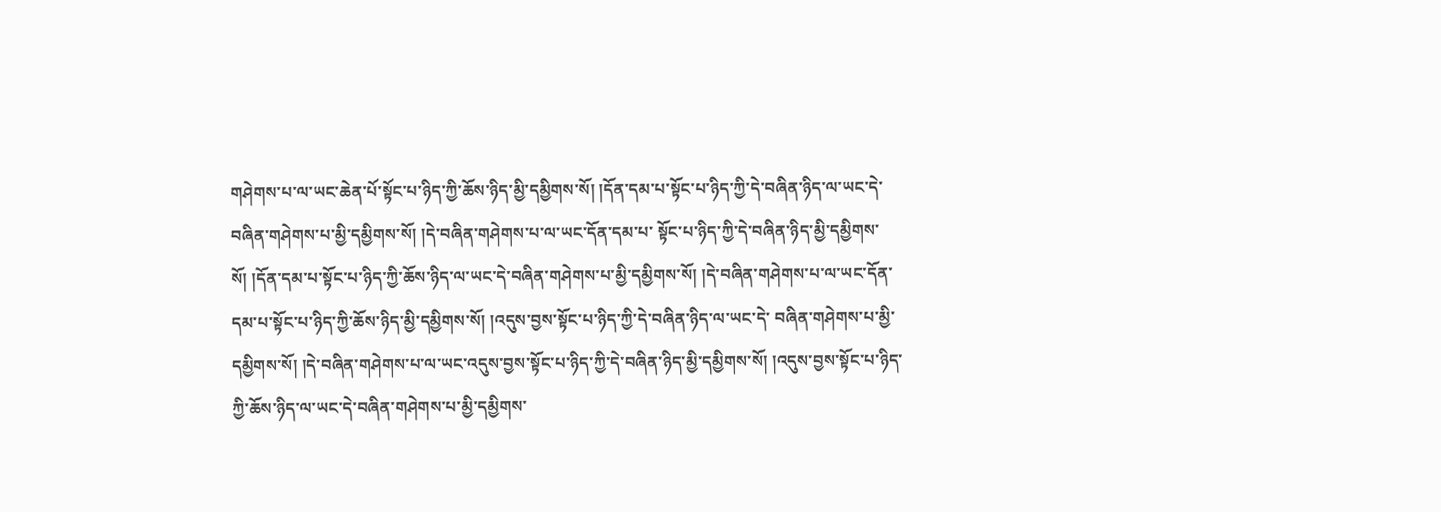གཤེགས་པ་ལ་ཡང་ཆེན་པོ་སྟོང་པ་ཉིད་ཀྱི་ཆོས་ཉིད་མྱི་དམྱིགས་སོ། །དོན་དམ་པ་སྟོང་པ་ཉིད་ཀྱི་དེ་བཞིན་ཉིད་ལ་ཡང་དེ་བཞིན་གཤེགས་པ་མྱི་དམྱིགས་སོ། །དེ་བཞིན་གཤེགས་པ་ལ་ཡང་དོན་དམ་པ་ སྟོང་པ་ཉིད་ཀྱི་དེ་བཞིན་ཉིད་མྱི་དམྱིགས་སོ། །དོན་དམ་པ་སྟོང་པ་ཉིད་ཀྱི་ཆོས་ཉིད་ལ་ཡང་དེ་བཞིན་གཤེགས་པ་མྱི་དམྱིགས་སོ། །དེ་བཞིན་གཤེགས་པ་ལ་ཡང་དོན་དམ་པ་སྟོང་པ་ཉིད་ཀྱི་ཆོས་ཉིད་མྱི་དམྱིགས་སོ། །འདུས་བྱས་སྟོང་པ་ཉིད་ཀྱི་དེ་བཞིན་ཉིད་ལ་ཡང་དེ་ བཞིན་གཤེགས་པ་མྱི་དམྱིགས་སོ། །དེ་བཞིན་གཤེགས་པ་ལ་ཡང་འདུས་བྱས་སྟོང་པ་ཉིད་ཀྱི་དེ་བཞིན་ཉིད་མྱི་དམྱིགས་སོ། །འདུས་བྱས་སྟོང་པ་ཉིད་ཀྱི་ཆོས་ཉིད་ལ་ཡང་དེ་བཞིན་གཤེགས་པ་མྱི་དམྱིགས་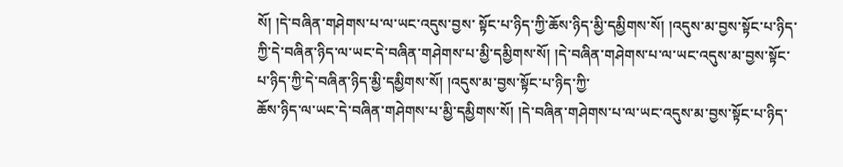སོ། །དེ་བཞིན་གཤེགས་པ་ལ་ཡང་འདུས་བྱས་ སྟོང་པ་ཉིད་ཀྱི་ཆོས་ཉིད་མྱི་དམྱིགས་སོ། །འདུས་མ་བྱས་སྟོང་པ་ཉིད་ཀྱི་དེ་བཞིན་ཉིད་ལ་ཡང་དེ་བཞིན་གཤེགས་པ་མྱི་དམྱིགས་སོ། །དེ་བཞིན་གཤེགས་པ་ལ་ཡང་འདུས་མ་བྱས་སྟོང་པ་ཉིད་ཀྱི་དེ་བཞིན་ཉིད་མྱི་དམྱིགས་སོ། །འདུས་མ་བྱས་སྟོང་པ་ཉིད་ཀྱི་
ཆོས་ཉིད་ལ་ཡང་དེ་བཞིན་གཤེགས་པ་མྱི་དམྱིགས་སོ། །དེ་བཞིན་གཤེགས་པ་ལ་ཡང་འདུས་མ་བྱས་སྟོང་པ་ཉིད་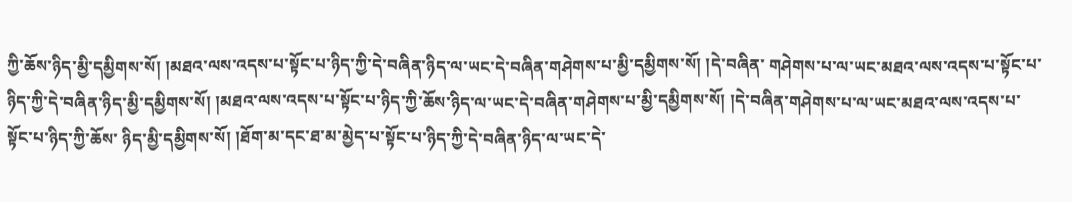ཀྱི་ཆོས་ཉིད་མྱི་དམྱིགས་སོ། །མཐའ་ལས་འདས་པ་སྟོང་པ་ཉིད་ཀྱི་དེ་བཞིན་ཉིད་ལ་ཡང་དེ་བཞིན་གཤེགས་པ་མྱི་དམྱིགས་སོ། །དེ་བཞིན་ གཤེགས་པ་ལ་ཡང་མཐའ་ལས་འདས་པ་སྟོང་པ་ཉིད་ཀྱི་དེ་བཞིན་ཉིད་མྱི་དམྱིགས་སོ། །མཐའ་ལས་འདས་པ་སྟོང་པ་ཉིད་ཀྱི་ཆོས་ཉིད་ལ་ཡང་དེ་བཞིན་གཤེགས་པ་མྱི་དམྱིགས་སོ། །དེ་བཞིན་གཤེགས་པ་ལ་ཡང་མཐའ་ལས་འདས་པ་སྟོང་པ་ཉིད་ཀྱི་ཆོས་ ཉིད་མྱི་དམྱིགས་སོ། །ཐོག་མ་དང་ཐ་མ་མྱེད་པ་སྟོང་པ་ཉིད་ཀྱི་དེ་བཞིན་ཉིད་ལ་ཡང་དེ་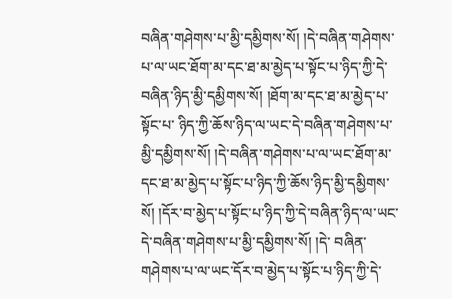བཞིན་གཤེགས་པ་མྱི་དམྱིགས་སོ། །དེ་བཞིན་གཤེགས་པ་ལ་ཡང་ཐོག་མ་དང་ཐ་མ་མྱེད་པ་སྟོང་པ་ཉིད་ཀྱི་དེ་བཞིན་ཉིད་མྱི་དམྱིགས་སོ། །ཐོག་མ་དང་ཐ་མ་མྱེད་པ་སྟོང་པ་ ཉིད་ཀྱི་ཆོས་ཉིད་ལ་ཡང་དེ་བཞིན་གཤེགས་པ་མྱི་དམྱིགས་སོ། །དེ་བཞིན་གཤེགས་པ་ལ་ཡང་ཐོག་མ་དང་ཐ་མ་མྱེད་པ་སྟོང་པ་ཉིད་ཀྱི་ཆོས་ཉིད་མྱི་དམྱིགས་སོ། །དོར་བ་མྱེད་པ་སྟོང་པ་ཉིད་ཀྱི་དེ་བཞིན་ཉིད་ལ་ཡང་དེ་བཞིན་གཤེགས་པ་མྱི་དམྱིགས་སོ། །དེ་ བཞིན་གཤེགས་པ་ལ་ཡང་དོར་བ་མྱེད་པ་སྟོང་པ་ཉིད་ཀྱི་དེ་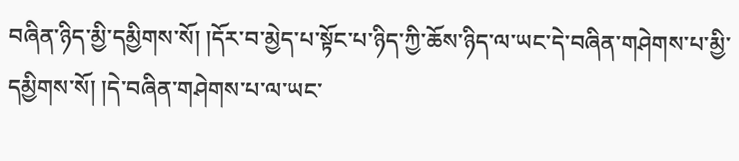བཞིན་ཉིད་མྱི་དམྱིགས་སོ། །དོར་བ་མྱེད་པ་སྟོང་པ་ཉིད་ཀྱི་ཆོས་ཉིད་ལ་ཡང་དེ་བཞིན་གཤེགས་པ་མྱི་དམྱིགས་སོ། །དེ་བཞིན་གཤེགས་པ་ལ་ཡང་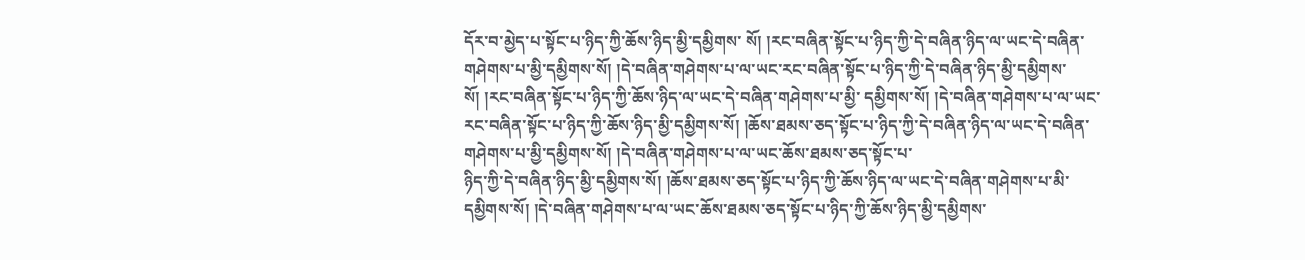དོར་བ་མྱེད་པ་སྟོང་པ་ཉིད་ཀྱི་ཆོས་ཉིད་མྱི་དམྱིགས་ སོ། །རང་བཞིན་སྟོང་པ་ཉིད་ཀྱི་དེ་བཞིན་ཉིད་ལ་ཡང་དེ་བཞིན་གཤེགས་པ་མྱི་དམྱིགས་སོ། །དེ་བཞིན་གཤེགས་པ་ལ་ཡང་རང་བཞིན་སྟོང་པ་ཉིད་ཀྱི་དེ་བཞིན་ཉིད་མྱི་དམྱིགས་སོ། །རང་བཞིན་སྟོང་པ་ཉིད་ཀྱི་ཆོས་ཉིད་ལ་ཡང་དེ་བཞིན་གཤེགས་པ་མྱི་ དམྱིགས་སོ། །དེ་བཞིན་གཤེགས་པ་ལ་ཡང་རང་བཞིན་སྟོང་པ་ཉིད་ཀྱི་ཆོས་ཉིད་མྱི་དམྱིགས་སོ། །ཆོས་ཐམས་ཅད་སྟོང་པ་ཉིད་ཀྱི་དེ་བཞིན་ཉིད་ལ་ཡང་དེ་བཞིན་གཤེགས་པ་མྱི་དམྱིགས་སོ། །དེ་བཞིན་གཤེགས་པ་ལ་ཡང་ཆོས་ཐམས་ཅད་སྟོང་པ་
ཉིད་ཀྱི་དེ་བཞིན་ཉིད་མྱི་དམྱིགས་སོ། །ཆོས་ཐམས་ཅད་སྟོང་པ་ཉིད་ཀྱི་ཆོས་ཉིད་ལ་ཡང་དེ་བཞིན་གཤེགས་པ་མི་དམྱིགས་སོ། །དེ་བཞིན་གཤེགས་པ་ལ་ཡང་ཆོས་ཐམས་ཅད་སྟོང་པ་ཉིད་ཀྱི་ཆོས་ཉིད་མྱི་དམྱིགས་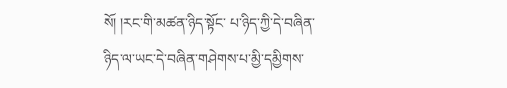སོ། །རང་གི་མཚན་ཉིད་སྟོང་ པ་ཉིད་ཀྱི་དེ་བཞིན་ཉིད་ལ་ཡང་དེ་བཞིན་གཤེགས་པ་མྱི་དམྱིགས་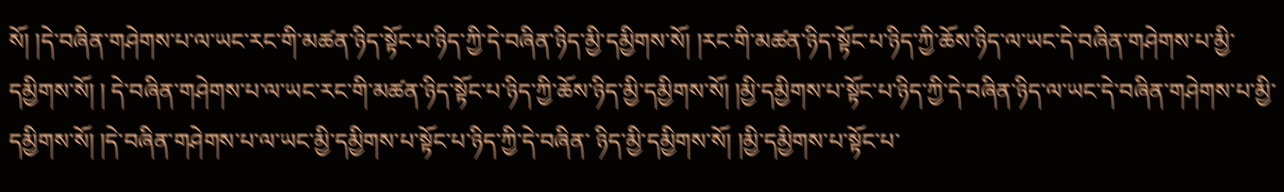སོ། །དེ་བཞིན་གཤེགས་པ་ལ་ཡང་རང་གི་མཚན་ཉིད་སྟོང་པ་ཉིད་ཀྱི་དེ་བཞིན་ཉིད་མྱི་དམྱིགས་སོ། །རང་གི་མཚན་ཉིད་སྟོང་པ་ཉིད་ཀྱི་ཆོས་ཉིད་ལ་ཡང་དེ་བཞིན་གཤེགས་པ་མྱི་དམྱིགས་སོ། ། དེ་བཞིན་གཤེགས་པ་ལ་ཡང་རང་གི་མཚན་ཉིད་སྟོང་པ་ཉིད་ཀྱི་ཆོས་ཉིད་མྱི་དམྱིགས་སོ། །མྱི་དམྱིགས་པ་སྟོང་པ་ཉིད་ཀྱི་དེ་བཞིན་ཉིད་ལ་ཡང་དེ་བཞིན་གཤེགས་པ་མྱི་དམྱིགས་སོ། །དེ་བཞིན་གཤེགས་པ་ལ་ཡང་མྱི་དམྱིགས་པ་སྟོང་པ་ཉིད་ཀྱི་དེ་བཞིན་ ཉིད་མྱི་དམྱིགས་སོ། །མྱི་དམྱིགས་པ་སྟོང་པ་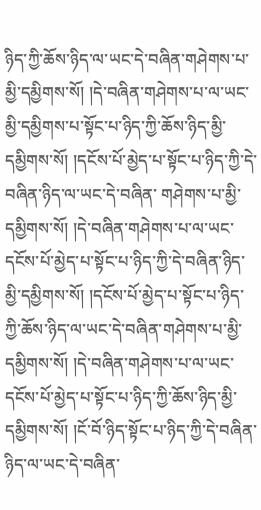ཉིད་ཀྱི་ཆོས་ཉིད་ལ་ཡང་དེ་བཞིན་གཤེགས་པ་མྱི་དམྱིགས་སོ། །དེ་བཞིན་གཤེགས་པ་ལ་ཡང་མྱི་དམྱིགས་པ་སྟོང་པ་ཉིད་ཀྱི་ཆོས་ཉིད་མྱི་དམྱིགས་སོ། །དངོས་པོ་མྱེད་པ་སྟོང་པ་ཉིད་ཀྱི་དེ་བཞིན་ཉིད་ལ་ཡང་དེ་བཞིན་ གཤེགས་པ་མྱི་དམྱིགས་སོ། །དེ་བཞིན་གཤེགས་པ་ལ་ཡང་དངོས་པོ་མྱེད་པ་སྟོང་པ་ཉིད་ཀྱི་དེ་བཞིན་ཉིད་མྱི་དམྱིགས་སོ། །དངོས་པོ་མྱེད་པ་སྟོང་པ་ཉིད་ཀྱི་ཆོས་ཉིད་ལ་ཡང་དེ་བཞིན་གཤེགས་པ་མྱི་དམྱིགས་སོ། །དེ་བཞིན་གཤེགས་པ་ལ་ཡང་ དངོས་པོ་མྱེད་པ་སྟོང་པ་ཉིད་ཀྱི་ཆོས་ཉིད་མྱི་དམྱིགས་སོ། །ངོ་བོ་ཉིད་སྟོང་པ་ཉིད་ཀྱི་དེ་བཞིན་ཉིད་ལ་ཡང་དེ་བཞིན་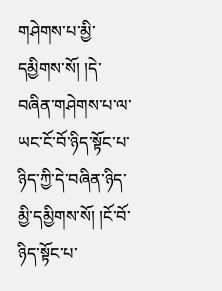གཤེགས་པ་མྱི་དམྱིགས་སོ། །དེ་བཞིན་གཤེགས་པ་ལ་ཡང་ངོ་བོ་ཉིད་སྟོང་པ་ཉིད་ཀྱི་དེ་བཞིན་ཉིད་མྱི་དམྱིགས་སོ། །ངོ་བོ་ཉིད་སྟོང་པ་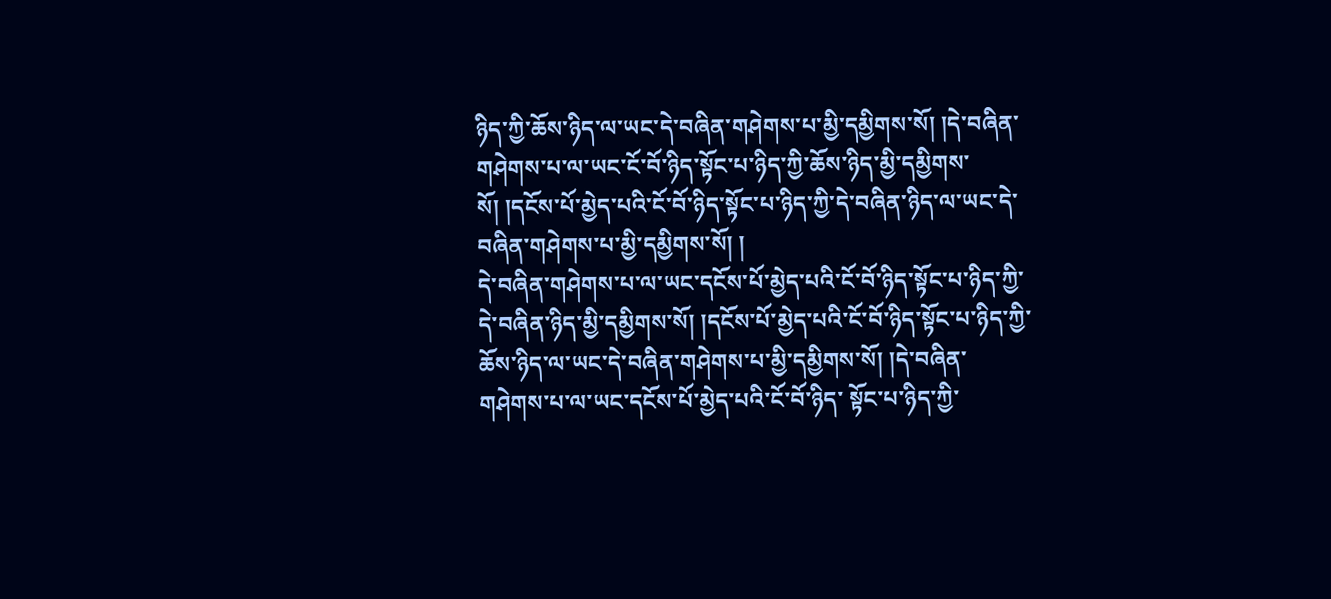ཉིད་ཀྱི་ཆོས་ཉིད་ལ་ཡང་དེ་བཞིན་གཤེགས་པ་མྱི་དམྱིགས་སོ། །དེ་བཞིན་གཤེགས་པ་ལ་ཡང་ངོ་བོ་ཉིད་སྟོང་པ་ཉིད་ཀྱི་ཆོས་ཉིད་མྱི་དམྱིགས་སོ། །དངོས་པོ་མྱེད་པའི་ངོ་བོ་ཉིད་སྟོང་པ་ཉིད་ཀྱི་དེ་བཞིན་ཉིད་ལ་ཡང་དེ་བཞིན་གཤེགས་པ་མྱི་དམྱིགས་སོ། །
དེ་བཞིན་གཤེགས་པ་ལ་ཡང་དངོས་པོ་མྱེད་པའི་ངོ་བོ་ཉིད་སྟོང་པ་ཉིད་ཀྱི་དེ་བཞིན་ཉིད་མྱི་དམྱིགས་སོ། །དངོས་པོ་མྱེད་པའི་ངོ་བོ་ཉིད་སྟོང་པ་ཉིད་ཀྱི་ཆོས་ཉིད་ལ་ཡང་དེ་བཞིན་གཤེགས་པ་མྱི་དམྱིགས་སོ། །དེ་བཞིན་གཤེགས་པ་ལ་ཡང་དངོས་པོ་མྱེད་པའི་ངོ་བོ་ཉིད་ སྟོང་པ་ཉིད་ཀྱི་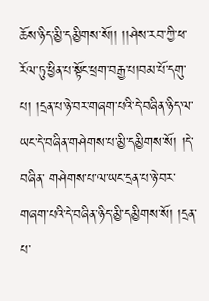ཆོས་ཉིད་མྱི་དམྱིགས་སོ།། །།ཤེས་རབ་ཀྱི་ཕ་རོལ་ཏུ་ཕྱིན་པ་སྟོང་ཕྲག་བརྒྱ་པ།བམ་པོ་དགུ་པ། །དྲན་པ་ཉེ་བར་གཞག་པའི་དེ་བཞིན་ཉིད་ལ་ཡང་དེ་བཞིན་གཤེགས་པ་མྱི་དམྱིགས་སོ། །དེ་བཞིན་ གཤེགས་པ་ལ་ཡང་དྲན་པ་ཉེ་བར་གཞག་པའི་དེ་བཞིན་ཉིད་མྱི་དམྱིགས་སོ། །དྲན་པ་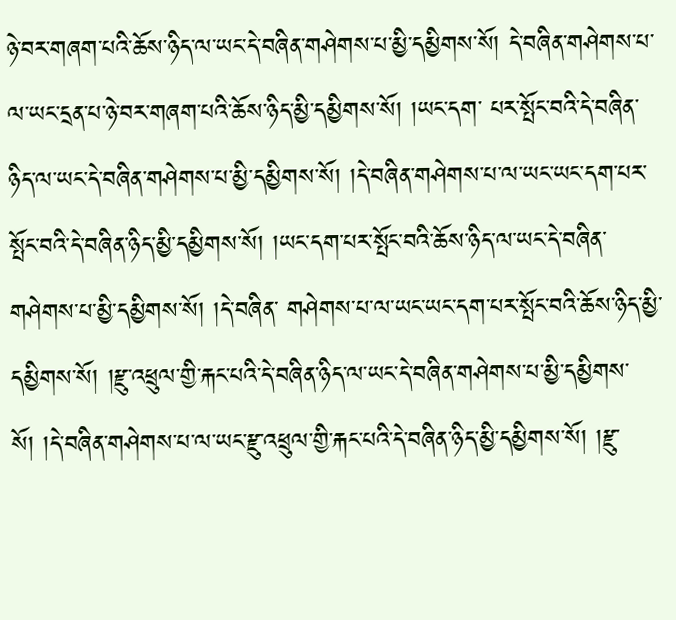ཉེ་བར་གཞག་པའི་ཆོས་ཉིད་ལ་ཡང་དེ་བཞིན་གཤེགས་པ་མྱི་དམྱིགས་སོ། དེ་བཞིན་གཤེགས་པ་ལ་ཡང་དྲན་པ་ཉེ་བར་གཞག་པའི་ཆོས་ཉིད་མྱི་དམྱིགས་སོ། །ཡང་དག་ པར་སྤོང་བའི་དེ་བཞིན་ཉིད་ལ་ཡང་དེ་བཞིན་གཤེགས་པ་མྱི་དམྱིགས་སོ། །དེ་བཞིན་གཤེགས་པ་ལ་ཡང་ཡང་དག་པར་སྤོང་བའི་དེ་བཞིན་ཉིད་མྱི་དམྱིགས་སོ། །ཡང་དག་པར་སྤོང་བའི་ཆོས་ཉིད་ལ་ཡང་དེ་བཞིན་གཤེགས་པ་མྱི་དམྱིགས་སོ། །དེ་བཞིན་ གཤེགས་པ་ལ་ཡང་ཡང་དག་པར་སྤོང་བའི་ཆོས་ཉིད་མྱི་དམྱིགས་སོ། །རྫུ་འཕྲུལ་གྱི་རྐང་པའི་དེ་བཞིན་ཉིད་ལ་ཡང་དེ་བཞིན་གཤེགས་པ་མྱི་དམྱིགས་སོ། །དེ་བཞིན་གཤེགས་པ་ལ་ཡང་རྫུ་འཕྲུལ་གྱི་རྐང་པའི་དེ་བཞིན་ཉིད་མྱི་དམྱིགས་སོ། །རྫུ་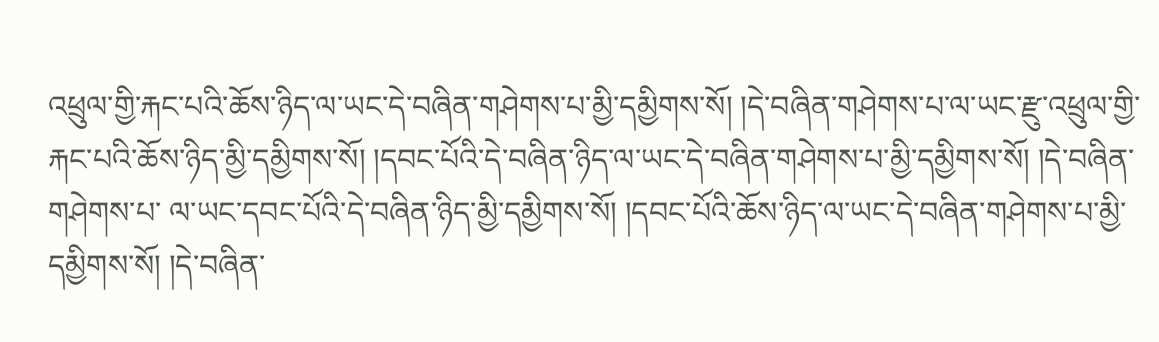འཕྲུལ་གྱི་རྐང་པའི་ཆོས་ཉིད་ལ་ཡང་དེ་བཞིན་གཤེགས་པ་མྱི་དམྱིགས་སོ། །དེ་བཞིན་གཤེགས་པ་ལ་ཡང་རྫུ་འཕྲུལ་གྱི་རྐང་པའི་ཆོས་ཉིད་མྱི་དམྱིགས་སོ། །དབང་པོའི་དེ་བཞིན་ཉིད་ལ་ཡང་དེ་བཞིན་གཤེགས་པ་མྱི་དམྱིགས་སོ། །དེ་བཞིན་གཤེགས་པ་ ལ་ཡང་དབང་པོའི་དེ་བཞིན་ཉིད་མྱི་དམྱིགས་སོ། །དབང་པོའི་ཆོས་ཉིད་ལ་ཡང་དེ་བཞིན་གཤེགས་པ་མྱི་དམྱིགས་སོ། །དེ་བཞིན་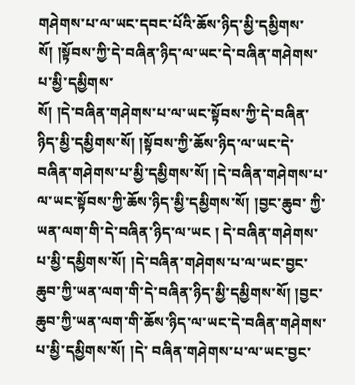གཤེགས་པ་ལ་ཡང་དབང་པོའི་ཆོས་ཉིད་མྱི་དམྱིགས་སོ། །སྟོབས་ཀྱི་དེ་བཞིན་ཉིད་ལ་ཡང་དེ་བཞིན་གཤེགས་པ་མྱི་དམྱིགས་
སོ། །དེ་བཞིན་གཤེགས་པ་ལ་ཡང་སྟོབས་ཀྱི་དེ་བཞིན་ཉིད་མྱི་དམྱིགས་སོ། །སྟོབས་ཀྱི་ཆོས་ཉིད་ལ་ཡང་དེ་བཞིན་གཤེགས་པ་མྱི་དམྱིགས་སོ། །དེ་བཞིན་གཤེགས་པ་ལ་ཡང་སྟོབས་ཀྱི་ཆོས་ཉིད་མྱི་དམྱིགས་སོ། །བྱང་ཆུབ་ ཀྱི་ཡན་ལག་གི་དེ་བཞིན་ཉིད་ལ་ཡང ། དེ་བཞིན་གཤེགས་པ་མྱི་དམྱིགས་སོ། །དེ་བཞིན་གཤེགས་པ་ལ་ཡང་བྱང་ཆུབ་ཀྱི་ཡན་ལག་གི་དེ་བཞིན་ཉིད་མྱི་དམྱིགས་སོ། །བྱང་ཆུབ་ཀྱི་ཡན་ལག་གི་ཆོས་ཉིད་ལ་ཡང་དེ་བཞིན་གཤེགས་པ་མྱི་དམྱིགས་སོ། །དེ་ བཞིན་གཤེགས་པ་ལ་ཡང་བྱང་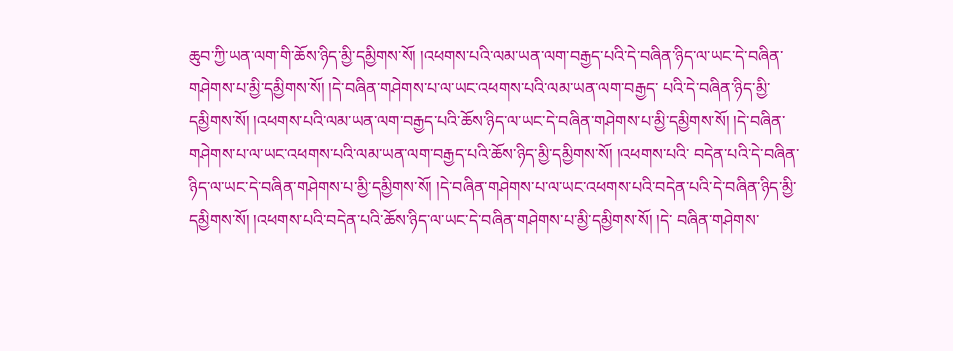ཆུབ་ཀྱི་ཡན་ལག་གི་ཆོས་ཉིད་མྱི་དམྱིགས་སོ། །འཕགས་པའི་ལམ་ཡན་ལག་བརྒྱད་པའི་དེ་བཞིན་ཉིད་ལ་ཡང་དེ་བཞིན་གཤེགས་པ་མྱི་དམྱིགས་སོ། །དེ་བཞིན་གཤེགས་པ་ལ་ཡང་འཕགས་པའི་ལམ་ཡན་ལག་བརྒྱད་ པའི་དེ་བཞིན་ཉིད་མྱི་དམྱིགས་སོ། །འཕགས་པའི་ལམ་ཡན་ལག་བརྒྱད་པའི་ཆོས་ཉིད་ལ་ཡང་དེ་བཞིན་གཤེགས་པ་མྱི་དམྱིགས་སོ། །དེ་བཞིན་གཤེགས་པ་ལ་ཡང་འཕགས་པའི་ལམ་ཡན་ལག་བརྒྱད་པའི་ཆོས་ཉིད་མྱི་དམྱིགས་སོ། །འཕགས་པའི་ བདེན་པའི་དེ་བཞིན་ཉིད་ལ་ཡང་དེ་བཞིན་གཤེགས་པ་མྱི་དམྱིགས་སོ། །དེ་བཞིན་གཤེགས་པ་ལ་ཡང་འཕགས་པའི་བདེན་པའི་དེ་བཞིན་ཉིད་མྱི་དམྱིགས་སོ། །འཕགས་པའི་བདེན་པའི་ཆོས་ཉིད་ལ་ཡང་དེ་བཞིན་གཤེགས་པ་མྱི་དམྱིགས་སོ། །དེ་ བཞིན་གཤེགས་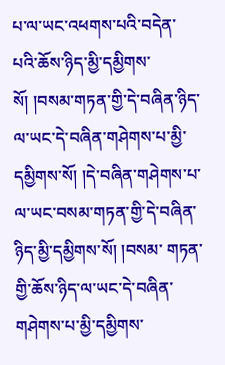པ་ལ་ཡང་འཕགས་པའི་བདེན་པའི་ཆོས་ཉིད་མྱི་དམྱིགས་སོ། །བསམ་གཏན་གྱི་དེ་བཞིན་ཉིད་ལ་ཡང་དེ་བཞིན་གཤེགས་པ་མྱི་དམྱིགས་སོ། །དེ་བཞིན་གཤེགས་པ་ལ་ཡང་བསམ་གཏན་གྱི་དེ་བཞིན་ཉིད་མྱི་དམྱིགས་སོ། །བསམ་ གཏན་གྱི་ཆོས་ཉིད་ལ་ཡང་དེ་བཞིན་གཤེགས་པ་མྱི་དམྱིགས་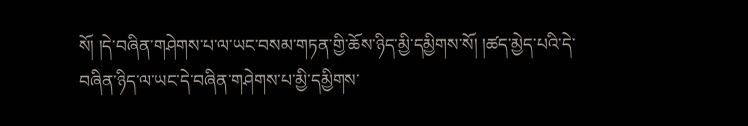སོ། །དེ་བཞིན་གཤེགས་པ་ལ་ཡང་བསམ་གཏན་གྱི་ཆོས་ཉིད་མྱི་དམྱིགས་སོ། །ཚད་མྱེད་པའི་དེ་བཞིན་ཉིད་ལ་ཡང་དེ་བཞིན་གཤེགས་པ་མྱི་དམྱིགས་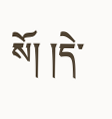སོ། །དེ་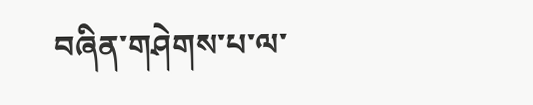བཞིན་གཤེགས་པ་ལ་